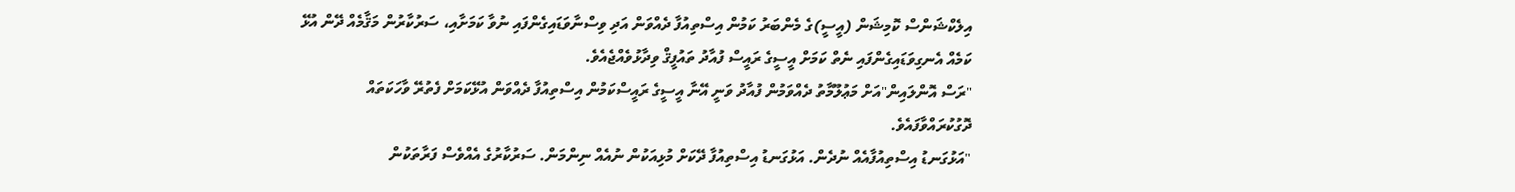އިލެކްޝަންސް ކޮމިޝަން (އީސީ)ގެ މެންބަރު ކަމުން އިސްތިއުފާ ދެއްވަން އަދި ވިސްނާވަޑައިގެންފައި ނުވާ ކަމަށާއި، ސަރުކާރުން މަޤާމެއް ދޭން އުޅޭ ކަމެއް އެނގިވަޑައިގެންފައި ނެތް ކަމަށް އީސީގެ ރައީސް ފުއާދު ތައުފީޤް ވިދާޅުވެއްޖެއެވެ.
"ރަސް އޮންލައިން"އަށް މަޢުލޫމާތު ދެއްވަމުން ފުއާދު ވަނީ އޭނާ އީސީގެ ރައީސްކަމުން އިސްތިއުފާ ދެއްވަން އުޅޭކަމަށް ފެތުރޭ ވާހަކަތައް ދޮގުކުރައްވާފައެވެ.
"އަޅުގަނޑު އިސްތިއުފާއެއް ނުދެން. އަޅުގަނޑު އިސްތިއުފާ ދޭކަށް މުޅިއަކުން ނުއެއް ނިންމަން. ސަރުކާރުގެ އެއްވެސް ފަރާތަކުން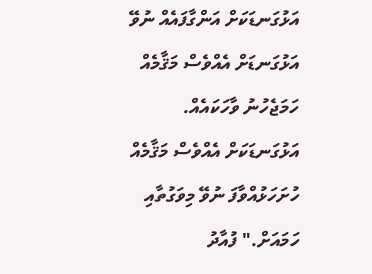އަޅުގަނޑަކަށް އަންގާފައެއް ނުވޭ އަޅުގަނޑަށް އެއްވެސް މަޤާމެއް ހަމަޖެހުނު ވާހަކައެއް. އަޅުގަނޑަކަށް އެއްވެސް މަޤާމެއް ހުށަހަޅުއްވާފަ ނުވޭ މިވަގުތާއި ހަމައަށް." ފުއާދު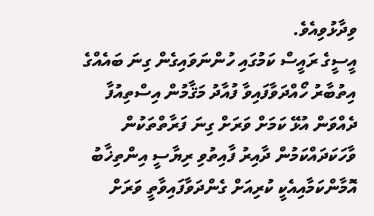ވިދާޅުވިއެވެ.
އީސީގެ ރައީސް ކަމުގައި ހުންނަވައިގެން ގިނަ ބައެއްގެ އިތުބާރު ހޯއްދަވާފައިވާ ފުއާދު މަޤާމުން އިސްތިއުފާ ދެއްވަން އުޅޭ ކަމަށް ވަރަށް ގިނަ ފަރާތްތަކުން ވާހަކަދައްކަމުން ދާއިރު ފާއިތުވި ރިޔާސީ އިންތިޚާބު އޮމާންކަމާއިއެކީ ކުރިއަށް ގެންދަވާފައިވާތީ ވަރަށް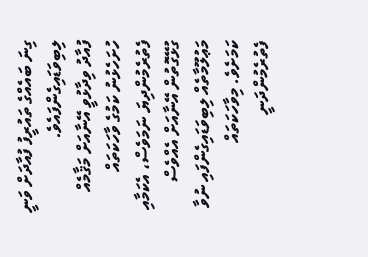ގިނަ ބައެއްގެ ތައުރީފު ފުއާދަށް ވަނީ ލިބިވަޑައިގެންފައެވެ.
ފުއާދު ވިދާޅުވީ އޭނާއަށް މަޤާމެއް ހުށަހެޅުނު ކަމުގެ ވާހަކަތައް ފެތުރެމުންދިޔަ ނަމަވެސް، އެކަމާއި ގުޅޭގޮތުން އޭނާއަށް އެއްވެސް މަޢުލޫމާތެއް ލިބިވަޑައިގެންފައި ނުވާ ކަމަށެވެ. މިވާހަކަތައް ފެތުރެމުންދަނީ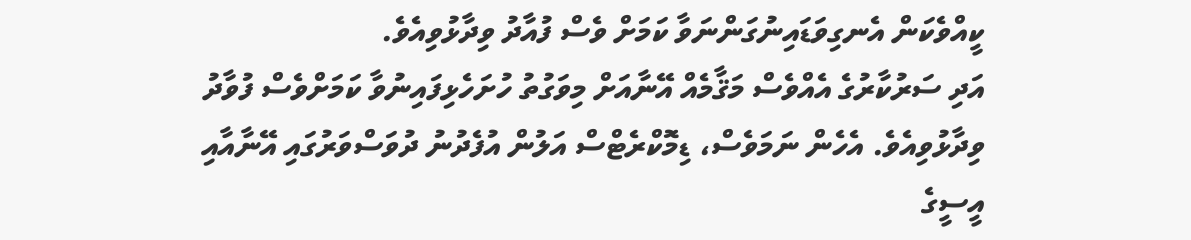ކީއްވެކަން އެނގިވަޑައިނުގަންނަވާ ކަމަށް ވެސް ފުއާދު ވިދާޅުވިއެވެ.
އަދި ސަރުކާރުގެ އެއްވެސް މަޤާމެއް އޭނާއަށް މިވަގުތު ހުށަހެޅިފައިނުވާ ކަމަށްވެސް ފުވާދު ވިދާޅުވިއެވެ. އެހެން ނަމަވެސް، ޑިމޮކްރެޓްސް އަލުން އުފެދުނު ދުވަސްވަރުގައި އޭނާއާއި އީސީގެ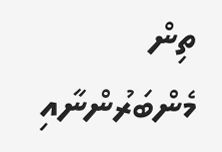ތިން މެންބަރުންނާއި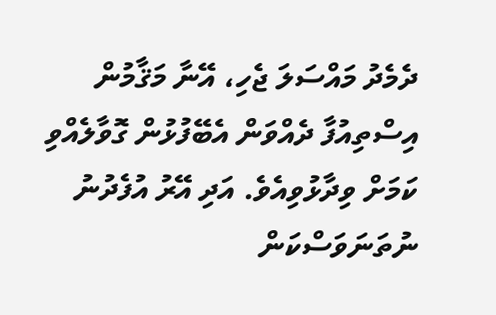ދެމެދު މައްސަލަ ޖެހި، އޭނާ މަޤާމުން އިސްތިއުފާ ދެއްވަން އެބޭފުޅުން ގޮވާލެއްވި ކަމަށް ވިދާޅުވިއެވެ. އަދި އޭރު އުފެދުނު ނުތަނަވަސްކަން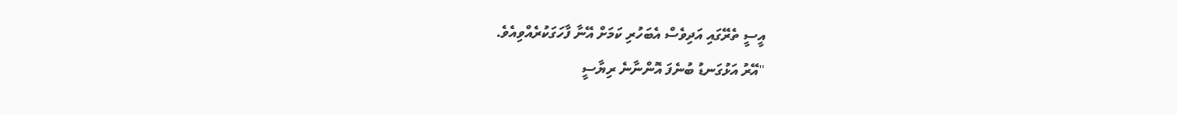އީސީ ތެރޭގައި އަދިވެސް އެބަހުރި ކަމަށް އޭނާ ފާހަގަކުރެއްވިއެވެ.
"އޭރު އަޅުގަނޑު ބުނެފަ އޮންނާނެ ރިޔާސީ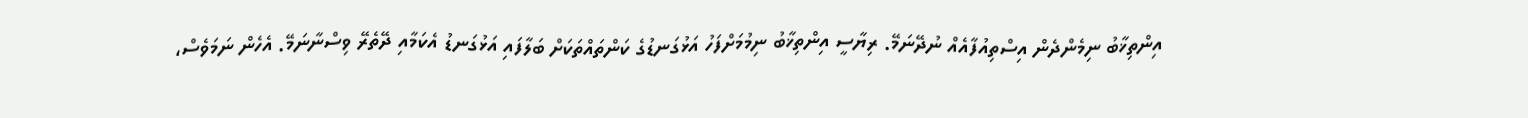އިންތިޚާބު ނިމެންދެން އިސްތިއުފާއެއް ނުދޭނަމޭ. ރިޔާސީ އިންތިޚާބު ނިމުމަށްފަހު އަޅުގަނޑުގެ ކަންތައްތަކަށް ބަލާފައި އަޅުގަނޑު އެކަމާއި ދޭތެރޭ ވިސްނާނަމޭ. އެހެން ނަމަވެސް،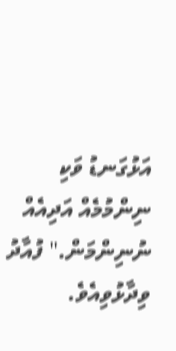އަޅުގަނޑު ވަކި ނިންމުމެއް އަދިއެއް ނުނިންމަން." ފުއާދު ވިދާޅުވިއެވެ.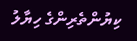ކިޔުންތެރިންގެ ހިޔާލު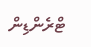ޓްރެންޑިން